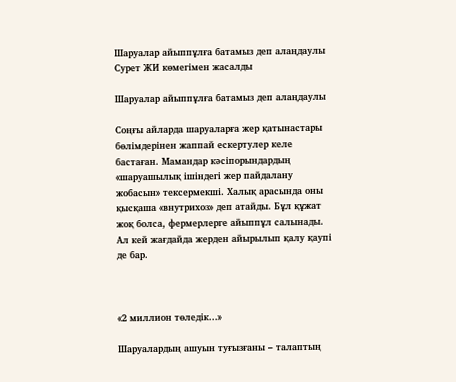Шаруалар айыппұлға батамыз деп алаңдаулы Сурет ЖИ көмегімен жасалды

Шаруалар айыппұлға батамыз деп алаңдаулы

Соңғы айларда шаруаларға жер қатынастары бөлімдерінен жаппай ескертулер келе бастаған. Мамандар кәсіпорындардың «шаруашылық ішіндегі жер пайдалану жобасын» тексермекші. Халық арасында оны қысқаша «внутрихоз» деп атайды. Бұл құжат жоқ болса, фермерлерге айыппұл салынады. Ал кей жағдайда жерден айырылып қалу қаупі де бар.



«2 миллион төледік…»

Шаруалардың ашуын туғызғаны – талаптың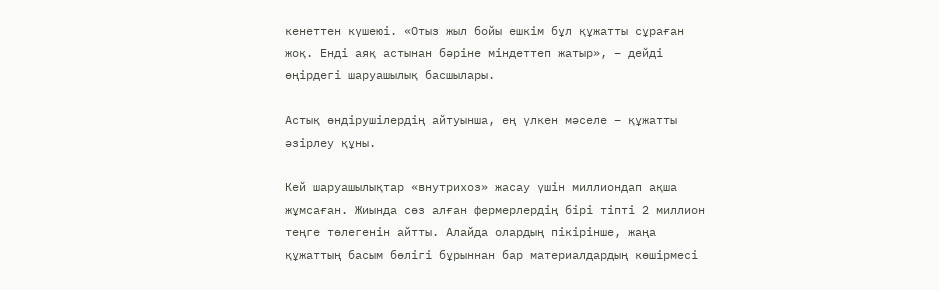кенеттен күшеюі. «Отыз жыл бойы ешкім бұл құжатты сұраған жоқ. Енді аяқ астынан бәріне міндеттеп жатыр», – дейді өңірдегі шаруашылық басшылары.

Астық өндірушілердің айтуынша, ең үлкен мәселе – құжатты әзірлеу құны.

Кей шаруашылықтар «внутрихоз» жасау үшін миллиондап ақша жұмсаған. Жиында сөз алған фермерлердің бірі тіпті 2 миллион теңге төлегенін айтты. Алайда олардың пікірінше, жаңа құжаттың басым бөлігі бұрыннан бар материалдардың көшірмесі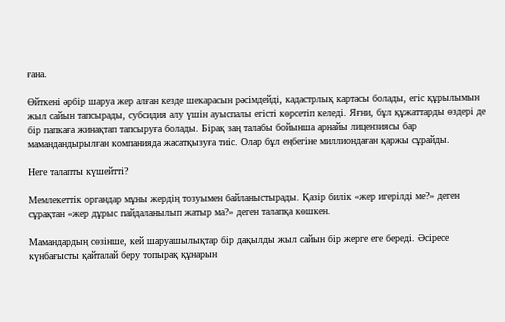ғана.

Өйткені әрбір шаруа жер алған кезде шекарасын рәсімдейді, кадастрлық картасы болады, егіс құрылымын жыл сайын тапсырады, субсидия алу үшін ауыспалы егісті көрсетіп келеді. Яғни, бұл құжаттарды өздері де бір папкаға жинақтап тапсыруға болады. Бірақ заң талабы бойынша арнайы лицензиясы бар мамандандырылған компанияда жасатқызуға тиіс. Олар бұл еңбегіне миллиондаған қаржы сұрайды.

Неге талапты күшейтті?

Мемлекеттік органдар мұны жердің тозуымен байланыстырады. Қазір билік «жер игерілді ме?» деген сұрақтан «жер дұрыс пайдаланылып жатыр ма?» деген талапқа көшкен.

Мамандардың сөзінше, кей шаруашылықтар бір дақылды жыл сайын бір жерге еге береді. Әсіресе күнбағысты қайталай беру топырақ құнарын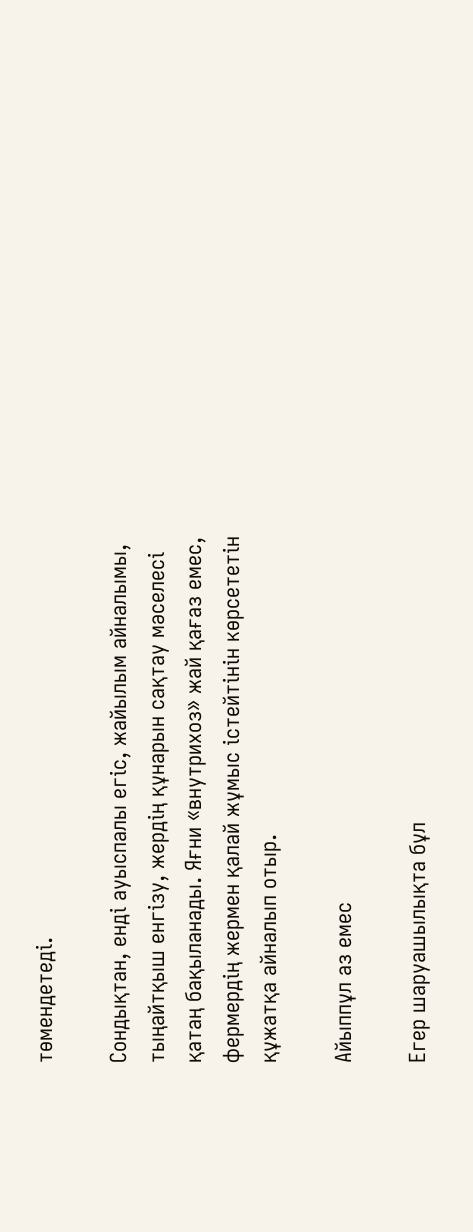төмендетеді.

Сондықтан, енді ауыспалы егіс, жайылым айналымы, тыңайтқыш енгізу, жердің құнарын сақтау мәселесі қатаң бақыланады. Яғни «внутрихоз» жай қағаз емес, фермердің жермен қалай жұмыс істейтінін көрсететін құжатқа айналып отыр.

Айыппұл аз емес

Егер шаруашылықта бұл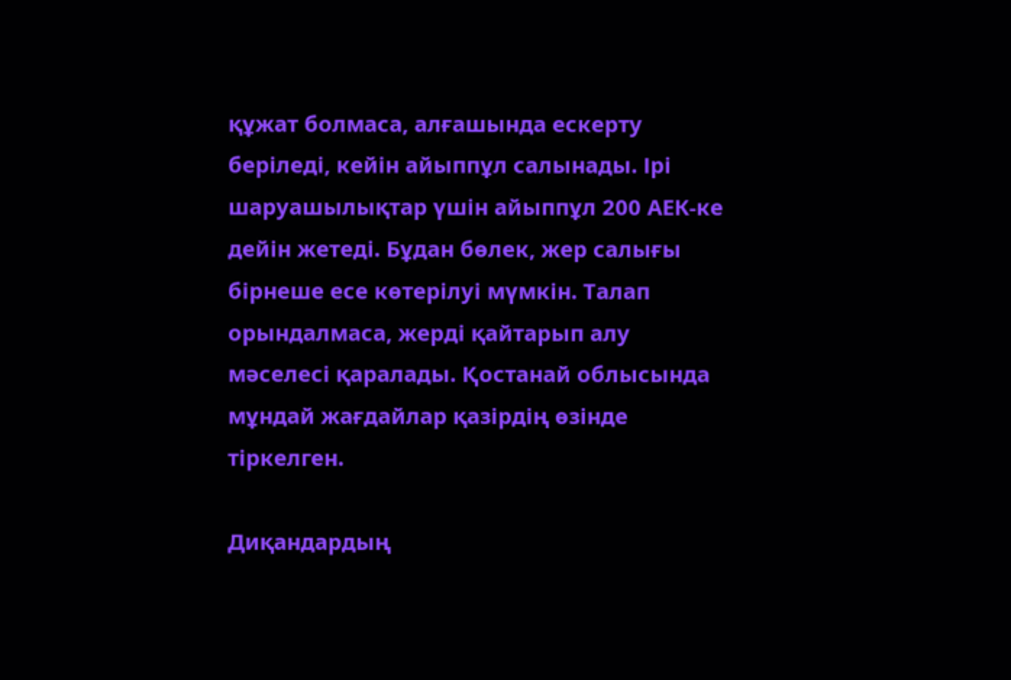құжат болмаса, алғашында ескерту беріледі, кейін айыппұл салынады. Ірі шаруашылықтар үшін айыппұл 200 АЕК-ке дейін жетеді. Бұдан бөлек, жер салығы бірнеше есе көтерілуі мүмкін. Талап орындалмаса, жерді қайтарып алу мәселесі қаралады. Қостанай облысында мұндай жағдайлар қазірдің өзінде тіркелген.

Диқандардың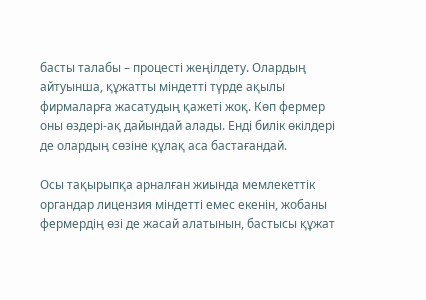басты талабы – процесті жеңілдету. Олардың айтуынша, құжатты міндетті түрде ақылы фирмаларға жасатудың қажеті жоқ. Көп фермер оны өздері-ақ дайындай алады. Енді билік өкілдері де олардың сөзіне құлақ аса бастағандай.

Осы тақырыпқа арналған жиында мемлекеттік органдар лицензия міндетті емес екенін, жобаны фермердің өзі де жасай алатынын, бастысы құжат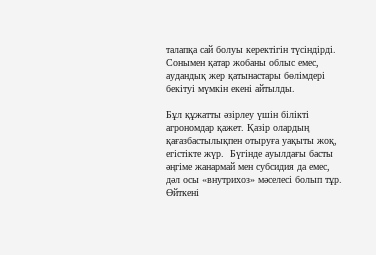талапқа сай болуы керектігін түсіндірді. Сонымен қатар жобаны облыс емес, аудандық жер қатынастары бөлімдері бекітуі мүмкін екені айтылды.

Бұл құжатты әзірлеу үшін білікті агрономдар қажет. Қазір олардың қағазбастылықпен отыруға уақыты жоқ, егістікте жүр.  Бүгінде ауылдағы басты әңгіме жанармай мен субсидия да емес, дәл осы «внутрихоз» мәселесі болып тұр. Өйткені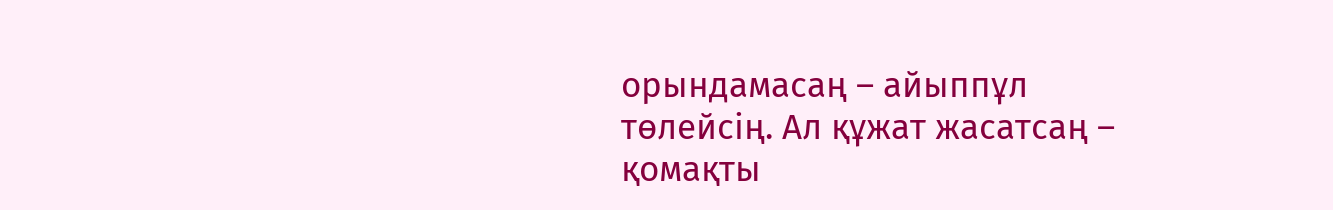орындамасаң – айыппұл төлейсің. Ал құжат жасатсаң – қомақты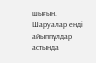шығын. Шаруалар енді айыппұлдар астында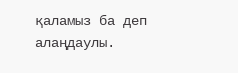қаламыз ба деп алаңдаулы.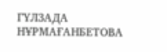ГҮЛЗАДА НҰРМАҒАНБЕТОВА